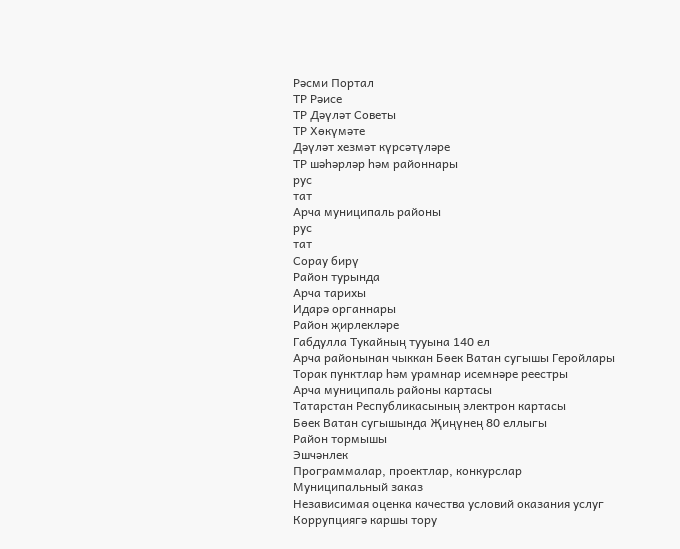Рәсми Портал
ТР Рәисе
ТР Дәүләт Советы
ТР Хөкүмәте
Дәүләт хезмәт күрсәтүләре
ТР шәһәрләр һәм районнары
рус
тат
Арча муниципаль районы
рус
тат
Сорау бирү
Район турында
Арча тарихы
Идарә органнары
Район җирлекләре
Габдулла Тукайның тууына 140 ел
Арча районынан чыккан Бөек Ватан сугышы Геройлары
Торак пунктлар һәм урамнар исемнәре реестры
Арча муниципаль районы картасы
Татарстан Республикасының электрон картасы
Бөек Ватан сугышында Җиңүнең 80 еллыгы
Район тормышы
Эшчәнлек
Программалар, проектлар, конкурслар
Муниципальный заказ
Независимая оценка качества условий оказания услуг
Коррупциягә каршы тору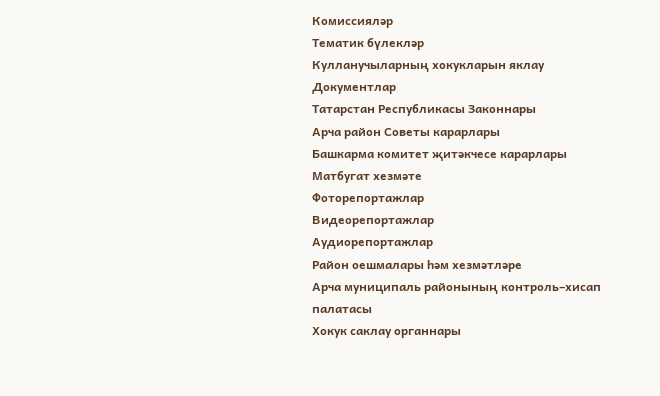Комиссияләр
Тематик бүлекләр
Кулланучыларның хокукларын яклау
Документлар
Татарстан Республикасы Законнары
Арча район Советы карарлары
Башкарма комитет җитәкчесе карарлары
Матбугат хезмәте
Фоторепортажлар
Видеорепортажлар
Аудиорепортажлар
Район оешмалары һәм хезмәтләре
Арча муниципаль районының контроль–хисап палатасы
Хокук саклау органнары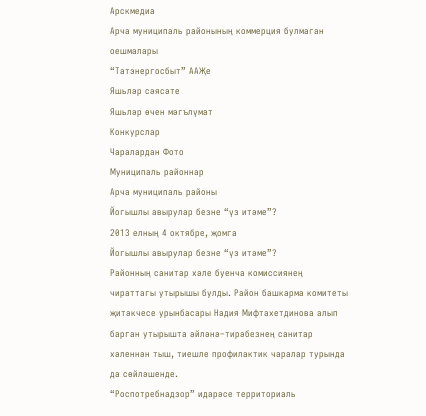Арскмедиа
Арча муниципаль районының коммерция булмаган оешмалары
“Татэнергосбыт” ААҖе
Яшьләр сәясәте
Яшьләр өчен мәгълүмат
Конкурслар
Чаралардан Фото
Муниципаль районнар
Арча муниципаль районы
Йогышлы авырулар безне “үз итәме”?
2013 елның 4 октябре, җомга
Йогышлы авырулар безне “үз итәме”?
Районның санитар хәле буенча комиссиянең чираттагы утырышы булды. Район башкарма комитеты җитәкчесе урынбасары Надия Мифтахетдинова алып барган утырышта әйләнә–тирәбезнең санитар хәленнән тыш, тиешле профилактик чаралар турында да сөйләшенде.
“Роспотребнадзор” идарәсе территориаль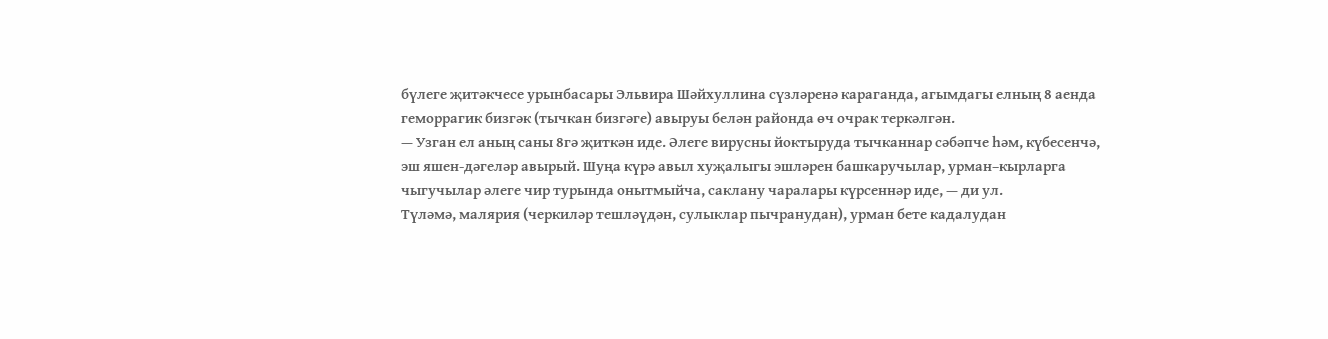бүлеге җитәкчесе урынбасары Эльвира Шәйхуллина сүзләренә караганда, агымдагы елның 8 аенда геморрагик бизгәк (тычкан бизгәге) авыруы белән районда өч очрак теркәлгән.
— Узган ел аның саны 8гә җиткән иде. Әлеге вирусны йоктыруда тычканнар сәбәпче һәм, күбесенчә, эш яшен-дәгеләр авырый. Шуңа күрә авыл хуҗалыгы эшләрен башкаручылар, урман–кырларга чыгучылар әлеге чир турында онытмыйча, саклану чаралары күрсеннәр иде, — ди ул.
Түләмә, малярия (черкиләр тешләүдән, сулыклар пычранудан), урман бете кадалудан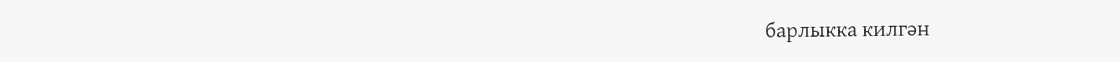барлыкка килгән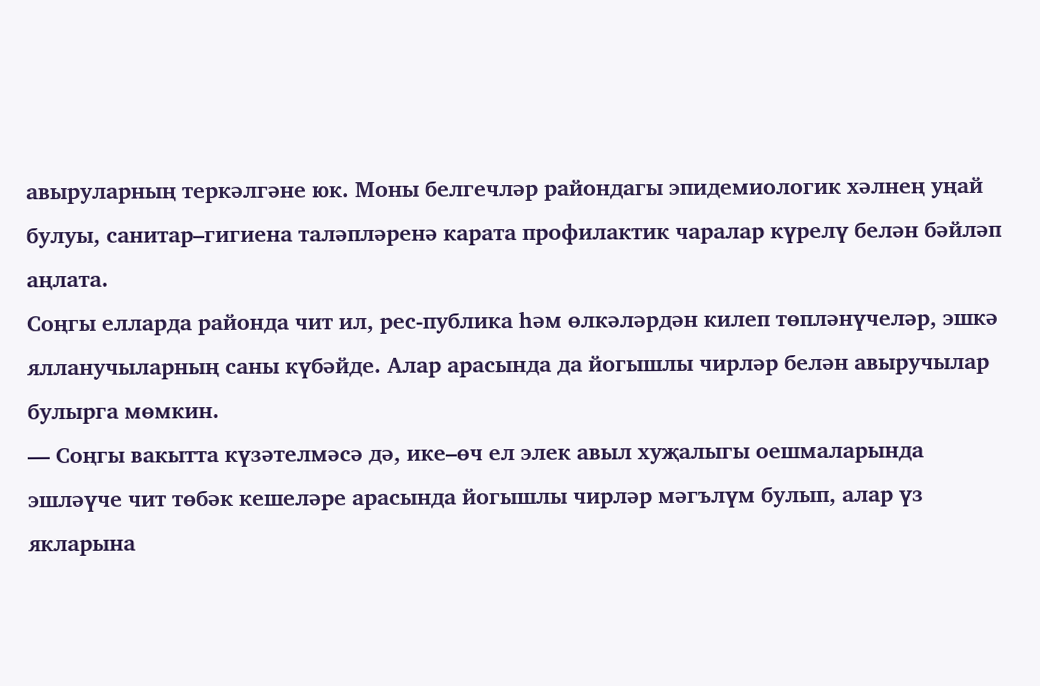авыруларның теркәлгәне юк. Моны белгечләр райондагы эпидемиологик хәлнең уңай булуы, санитар–гигиена таләпләренә карата профилактик чаралар күрелү белән бәйләп аңлата.
Соңгы елларда районда чит ил, рес-публика һәм өлкәләрдән килеп төпләнүчеләр, эшкә ялланучыларның саны күбәйде. Алар арасында да йогышлы чирләр белән авыручылар булырга мөмкин.
— Соңгы вакытта күзәтелмәсә дә, ике–өч ел элек авыл хуҗалыгы оешмаларында эшләүче чит төбәк кешеләре арасында йогышлы чирләр мәгълүм булып, алар үз якларына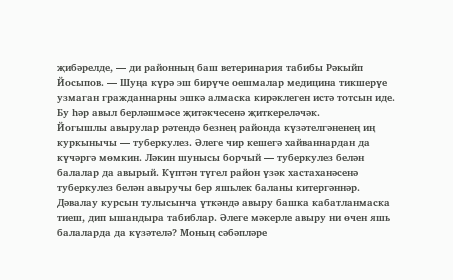җибәрелде, — ди районның баш ветеринария табибы Рәкыйп Йосыпов. — Шуңа күрә эш бирүче оешмалар медицина тикшерүе узмаган гражданнарны эшкә алмаска кирәклеген истә тотсын иде. Бу һәр авыл берләшмәсе җитәкчесенә җиткереләчәк.
Йогышлы авырулар рәтендә безнең районда күзәтелгәненең иң куркынычы — туберкулез. Әлеге чир кешегә хайваннардан да күчәргә мөмкин. Ләкин шунысы борчый — туберкулез белән балалар да авырый. Күптән түгел район үзәк хастаханәсенә туберкулез белән авыручы бер яшьлек баланы китергәннәр. Дәвалау курсын тулысынча үткәндә авыру башка кабатланмаска тиеш, дип ышандыра табиблар. Әлеге мәкерле авыру ни өчен яшь балаларда да күзәтелә? Моның сәбәпләре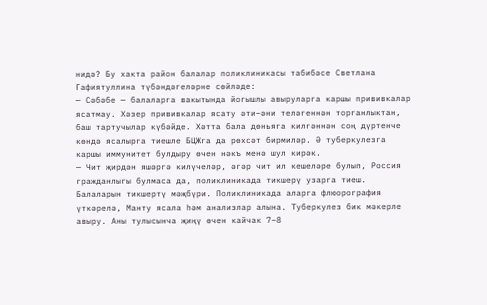нидә? Бу хакта район балалар поликлиникасы табибәсе Светлана Гафиятуллина түбәндәгеләрне сөйләде:
— Сәбәбе — балаларга вакытында йогышлы авыруларга каршы прививкалар ясатмау. Хәзер прививкалар ясату әти–әни теләгеннән торганлыктан, баш тартучылар күбәйде. Хәтта бала дөньяга килгәннән соң дүртенче көндә ясалырга тиешле БЦЖга да рөхсәт бирмиләр. Ә туберкулезга каршы иммунитет булдыру өчен нәкъ менә шул кирәк.
— Чит җирдән яшәргә килүчеләр, әгәр чит ил кешеләре булып, Россия гражданлыгы булмаса да, поликлиникада тикшерү узарга тиеш. Балаларын тикшертү мәҗбүри. Поликлиникада аларга флюорография үткәрелә, Манту ясала һәм анализлар алына. Туберкулез бик мәкерле авыру. Аны тулысынча җиңү өчен кайчак 7–8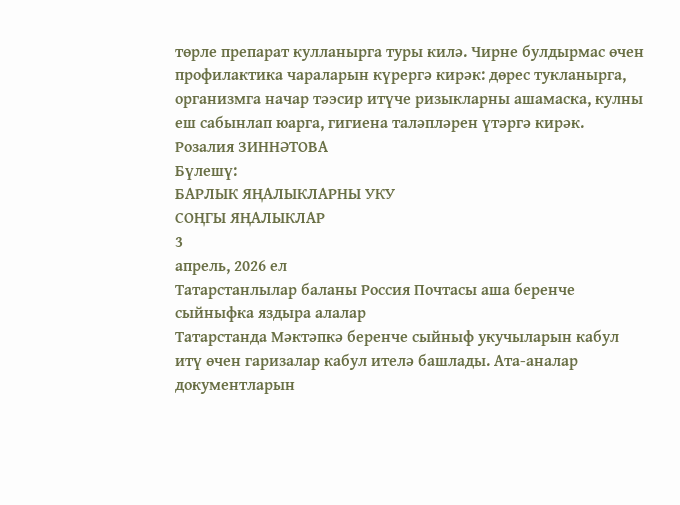төрле препарат кулланырга туры килә. Чирне булдырмас өчен профилактика чараларын күрергә кирәк: дөрес тукланырга, организмга начар тәэсир итүче ризыкларны ашамаска, кулны еш сабынлап юарга, гигиена таләпләрен үтәргә кирәк.
Розалия ЗИННӘТОВА
Бүлешү:
БАРЛЫК ЯҢАЛЫКЛАРНЫ УКУ
СОҢГЫ ЯҢАЛЫКЛАР
3
апрель, 2026 ел
Татарстанлылар баланы Россия Почтасы аша беренче сыйныфка яздыра алалар
Татарстанда Мәктәпкә беренче сыйныф укучыларын кабул итү өчен гаризалар кабул ителә башлады. Ата-аналар документларын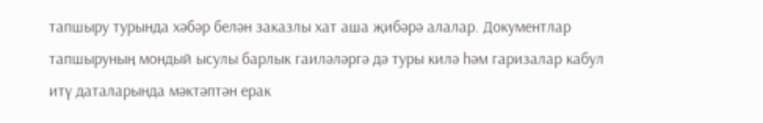тапшыру турында хәбәр белән заказлы хат аша җибәрә алалар. Документлар тапшыруның мондый ысулы барлык гаиләләргә дә туры килә һәм гаризалар кабул итү даталарында мәктәптән ерак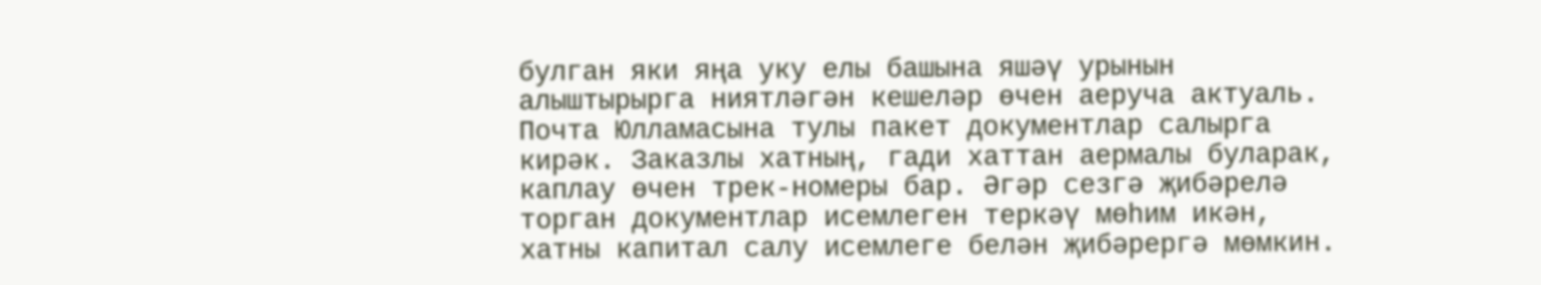булган яки яңа уку елы башына яшәү урынын алыштырырга ниятләгән кешеләр өчен аеруча актуаль. Почта Юлламасына тулы пакет документлар салырга кирәк. Заказлы хатның, гади хаттан аермалы буларак, каплау өчен трек-номеры бар. Әгәр сезгә җибәрелә торган документлар исемлеген теркәү мөһим икән, хатны капитал салу исемлеге белән җибәрергә мөмкин.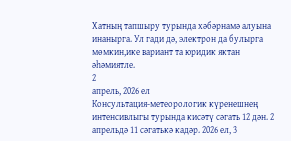Хатның тапшыру турында хәбәрнамә алуына инанырга. Ул гади дә, электрон да булырга мөмкин,ике вариант та юридик яктан әһәмиятле.
2
апрель, 2026 ел
Консультация-метеорологик күренешнең интенсивлыгы турында кисәтү сәгать 12 дән. 2 апрельдә 11 сәгатькә кадәр. 2026 ел, 3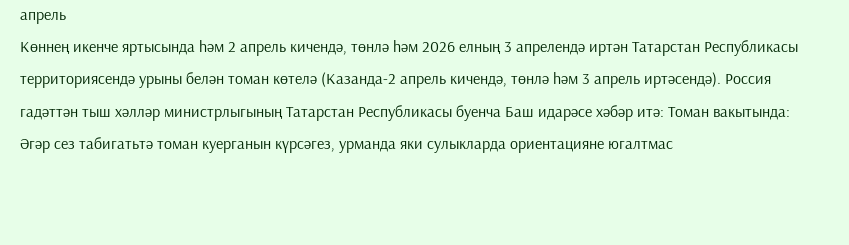апрель
Көннең икенче яртысында һәм 2 апрель кичендә, төнлә һәм 2026 елның 3 апрелендә иртән Татарстан Республикасы территориясендә урыны белән томан көтелә (Казанда-2 апрель кичендә, төнлә һәм 3 апрель иртәсендә). Россия гадәттән тыш хәлләр министрлыгының Татарстан Республикасы буенча Баш идарәсе хәбәр итә: Томан вакытында: Әгәр сез табигатьтә томан куерганын күрсәгез, урманда яки сулыкларда ориентацияне югалтмас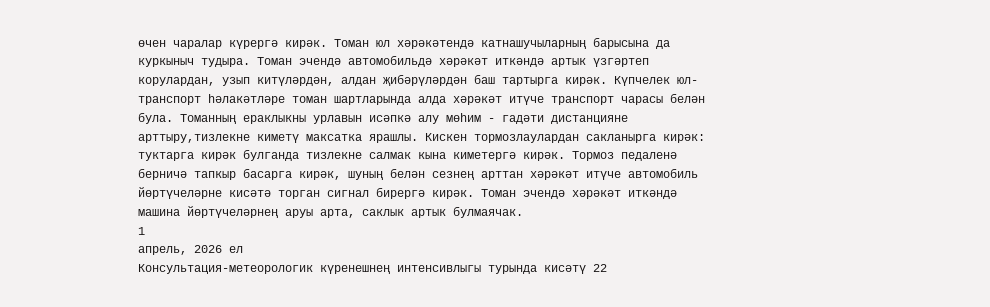өчен чаралар күрергә кирәк. Томан юл хәрәкәтендә катнашучыларның барысына да куркыныч тудыра. Томан эчендә автомобильдә хәрәкәт иткәндә артык үзгәртеп корулардан, узып китүләрдән, алдан җибәрүләрдән баш тартырга кирәк. Күпчелек юл-транспорт һәлакәтләре томан шартларында алда хәрәкәт итүче транспорт чарасы белән була. Томанның ераклыкны урлавын исәпкә алу мөһим - гадәти дистанцияне арттыру,тизлекне киметү максатка ярашлы. Кискен тормозлаулардан сакланырга кирәк: туктарга кирәк булганда тизлекне салмак кына киметергә кирәк. Тормоз педаленә берничә тапкыр басарга кирәк, шуның белән сезнең арттан хәрәкәт итүче автомобиль йөртүчеләрне кисәтә торган сигнал бирергә кирәк. Томан эчендә хәрәкәт иткәндә машина йөртүчеләрнең аруы арта, саклык артык булмаячак.
1
апрель, 2026 ел
Консультация-метеорологик күренешнең интенсивлыгы турында кисәтү 22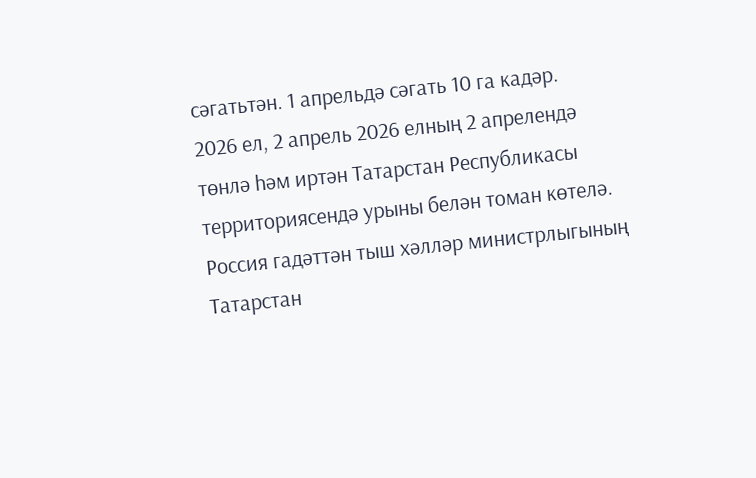сәгатьтән. 1 апрельдә сәгать 10 га кадәр.
2026 ел, 2 апрель 2026 елның 2 апрелендә төнлә һәм иртән Татарстан Республикасы территориясендә урыны белән томан көтелә. Россия гадәттән тыш хәлләр министрлыгының Татарстан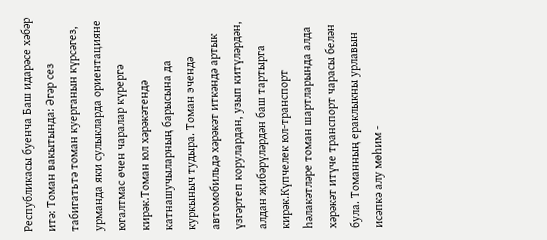Республикасы буенча Баш идарәсе хәбәр итә: Томан вакытында: Әгәр сез табигатьтә томан куерганын күрсәгез, урманда яки сулыкларда ориентацияне югалтмас өчен чаралар күрергә кирәк.Томан юл хәрәкәтендә катнашучыларның барысына да куркыныч тудыра. Томан эчендә автомобильдә хәрәкәт иткәндә артык үзгәртеп корулардан, узып китүләрдән, алдан җибәрүләрдән баш тартырга кирәк.Күпчелек юл-транспорт һәлакәтләре томан шартларында алда хәрәкәт итүче транспорт чарасы белән була. Томанның ераклыкны урлавын исәпкә алу мөһим -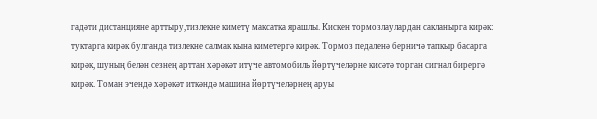гадәти дистанцияне арттыру,тизлекне киметү максатка ярашлы. Кискен тормозлаулардан сакланырга кирәк: туктарга кирәк булганда тизлекне салмак кына киметергә кирәк. Тормоз педаленә берничә тапкыр басарга кирәк, шуның белән сезнең арттан хәрәкәт итүче автомобиль йөртүчеләрне кисәтә торган сигнал бирергә кирәк. Томан эчендә хәрәкәт иткәндә машина йөртүчеләрнең аруы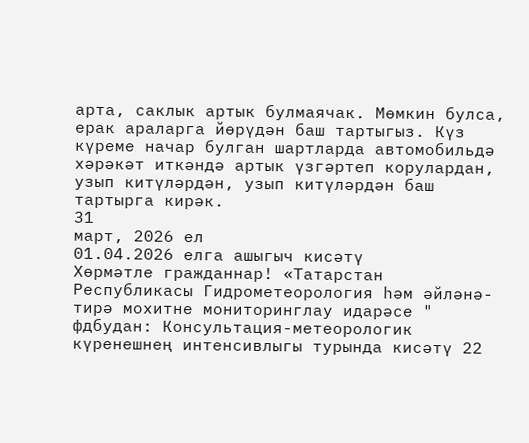арта, саклык артык булмаячак. Мөмкин булса, ерак араларга йөрүдән баш тартыгыз. Күз күреме начар булган шартларда автомобильдә хәрәкәт иткәндә артык үзгәртеп корулардан, узып китүләрдән, узып китүләрдән баш тартырга кирәк.
31
март, 2026 ел
01.04.2026 елга ашыгыч кисәтү
Хөрмәтле гражданнар! «Татарстан Республикасы Гидрометеорология һәм әйләнә-тирә мохитне мониторинглау идарәсе " фдбудан: Консультация-метеорологик күренешнең интенсивлыгы турында кисәтү 22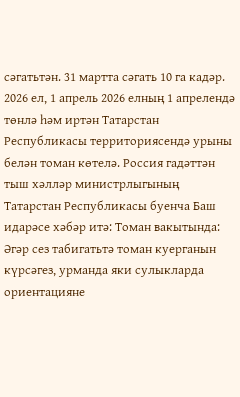сәгатьтән. 31 мартта сәгать 10 га кадәр. 2026 ел, 1 апрель 2026 елның 1 апрелендә төнлә һәм иртән Татарстан Республикасы территориясендә урыны белән томан көтелә. Россия гадәттән тыш хәлләр министрлыгының Татарстан Республикасы буенча Баш идарәсе хәбәр итә: Томан вакытында: Әгәр сез табигатьтә томан куерганын күрсәгез, урманда яки сулыкларда ориентацияне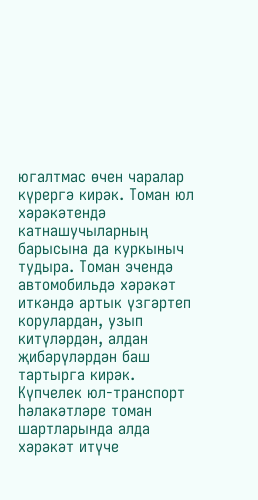югалтмас өчен чаралар күрергә кирәк. Томан юл хәрәкәтендә катнашучыларның барысына да куркыныч тудыра. Томан эчендә автомобильдә хәрәкәт иткәндә артык үзгәртеп корулардан, узып китүләрдән, алдан җибәрүләрдән баш тартырга кирәк. Күпчелек юл-транспорт һәлакәтләре томан шартларында алда хәрәкәт итүче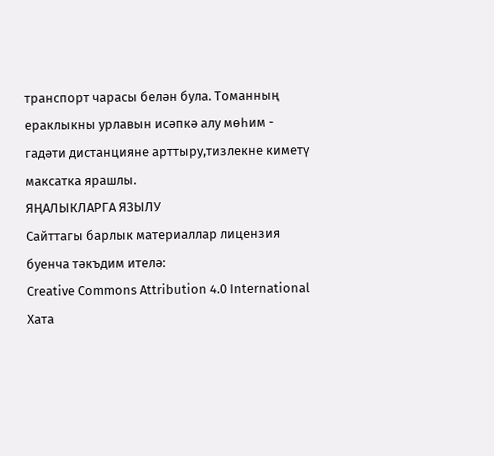транспорт чарасы белән була. Томанның ераклыкны урлавын исәпкә алу мөһим - гадәти дистанцияне арттыру,тизлекне киметү максатка ярашлы.
ЯҢАЛЫКЛАРГА ЯЗЫЛУ
Сайттагы барлык материаллар лицензия буенча тәкъдим ителә:
Creative Commons Attribution 4.0 International
Хата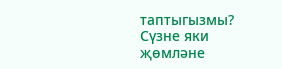таптыгызмы?
Сүзне яки җөмләне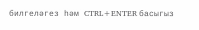билгеләгез һәм CTRL+ENTER басыгыз